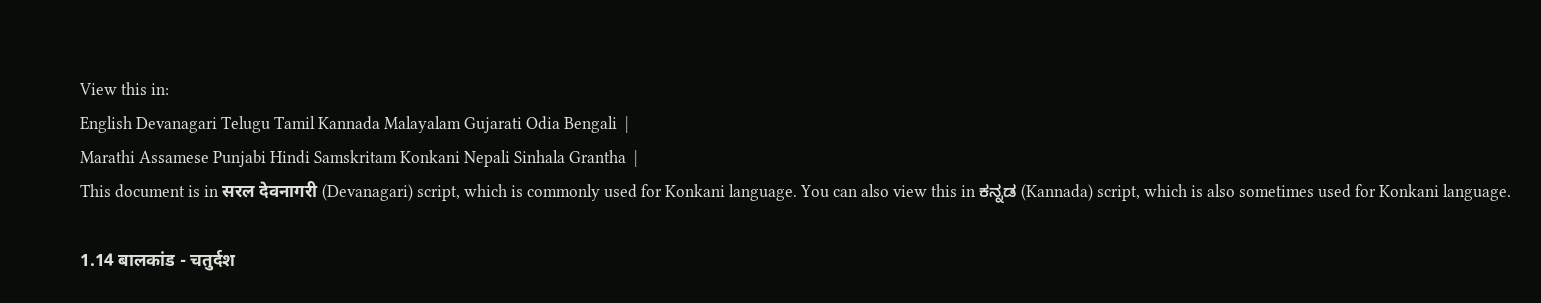View this in:
English Devanagari Telugu Tamil Kannada Malayalam Gujarati Odia Bengali  |
Marathi Assamese Punjabi Hindi Samskritam Konkani Nepali Sinhala Grantha  |
This document is in सरल देवनागरी (Devanagari) script, which is commonly used for Konkani language. You can also view this in ಕನ್ನಡ (Kannada) script, which is also sometimes used for Konkani language.

1.14 बालकांड - चतुर्दश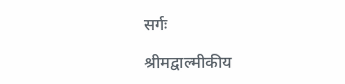सर्गः

श्रीमद्वाल्मीकीय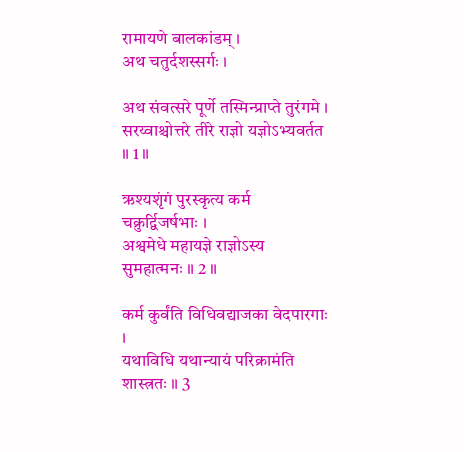रामायणे बालकांडम् ।
अथ चतुर्दशस्सर्गः ।

अथ संवत्सरे पूर्णे तस्मिन्प्राप्ते तुरंगमे ।
सरय्वाश्चोत्तरे तीरे राज्ञो यज्ञोऽभ्यवर्तत ॥ 1 ॥

ऋश्यशृंगं पुरस्कृत्य कर्म चक्रुर्द्विजर्षभाः ।
अश्वमेधे महायज्ञे राज्ञोऽस्य सुमहात्मनः ॥ 2 ॥

कर्म कुर्वंति विधिवद्याजका वेदपारगाः ।
यथाविधि यथान्यायं परिक्रामंति शास्त्रतः ॥ 3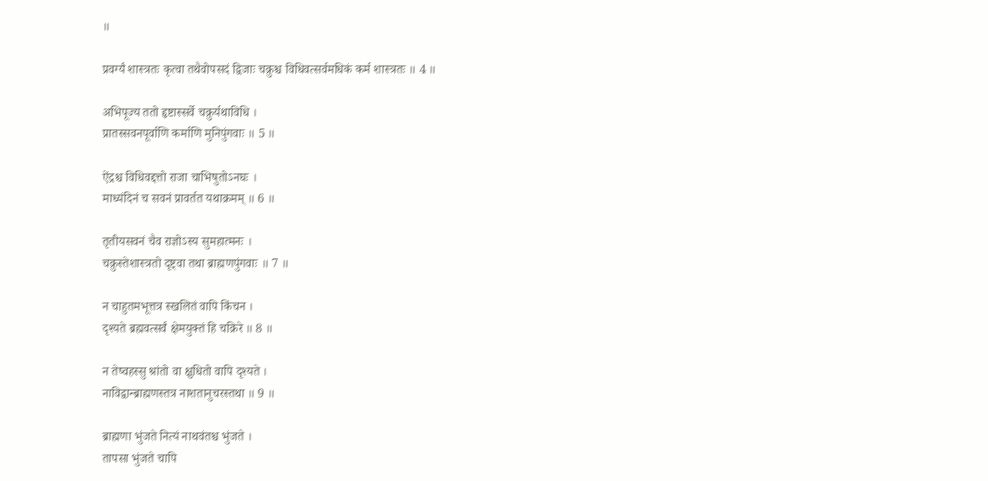॥

प्रवर्ग्यं शास्त्रतः कृत्वा तथैवोपसदं द्विजाः चक्रुश्च विधिवत्सर्वमधिकं कर्म शास्त्रतः ॥ 4 ॥

अभिपूज्य ततो हृष्टास्सर्वे चक्रुर्यथाविधि ।
प्रातस्सवनपूर्वाणि कर्माणि मुनिपुंगवाः ॥ 5 ॥

ऐंद्रश्च विधिवद्दत्तो राजा चाभिषुतोऽनघः ।
माध्यंदिनं च सवनं प्रावर्तत यथाक्रमम् ॥ 6 ॥

तृतीयसवनं चैव राज्ञोऽस्य सुमहात्मनः ।
चक्रुस्तेशास्त्रतो दृष्ट्वा तथा ब्राह्मणपुंगवाः ॥ 7 ॥

न चाहुतमभूत्तत्र स्खलितं वापि किंचन ।
दृश्यते ब्रह्मवत्सर्वं क्षेमयुक्तं हि चक्रिरे ॥ 8 ॥

न तेष्वहस्सु श्रांतो वा क्षुधितो वापि दृश्यते ।
नाविद्वान्ब्राह्मणस्तत्र नाशतानुचरस्तथा ॥ 9 ॥

ब्राह्मणा भुंजते नित्यं नाथवंतश्च भुंजते ।
तापसा भुंजते चापि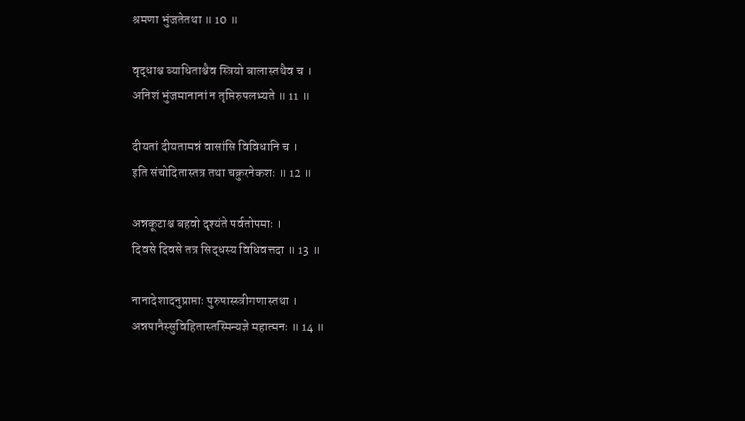श्रमणा भुंजतेतथा ॥ 10 ॥

वृद्धाश्च व्याधिताश्चैव स्त्रियो बालास्तथैव च ।
अनिशं भुंजमानानां न तृप्तिरुपलभ्यते ॥ 11 ॥

दीयतां दीयतामन्नं वासांसि विविधानि च ।
इति संचोदितास्तत्र तथा चक्रुरनेकशः ॥ 12 ॥

अन्नकूटाश्च बहवो दृश्यंते पर्वतोपमाः ।
दिवसे दिवसे तत्र सिद्धस्य विधिवत्तदा ॥ 13 ॥

नानादेशादनुप्राप्ताः पुरुषास्स्त्रीगणास्तथा ।
अन्नपानैस्सुविहितास्तस्मिन्यज्ञे महात्मनः ॥ 14 ॥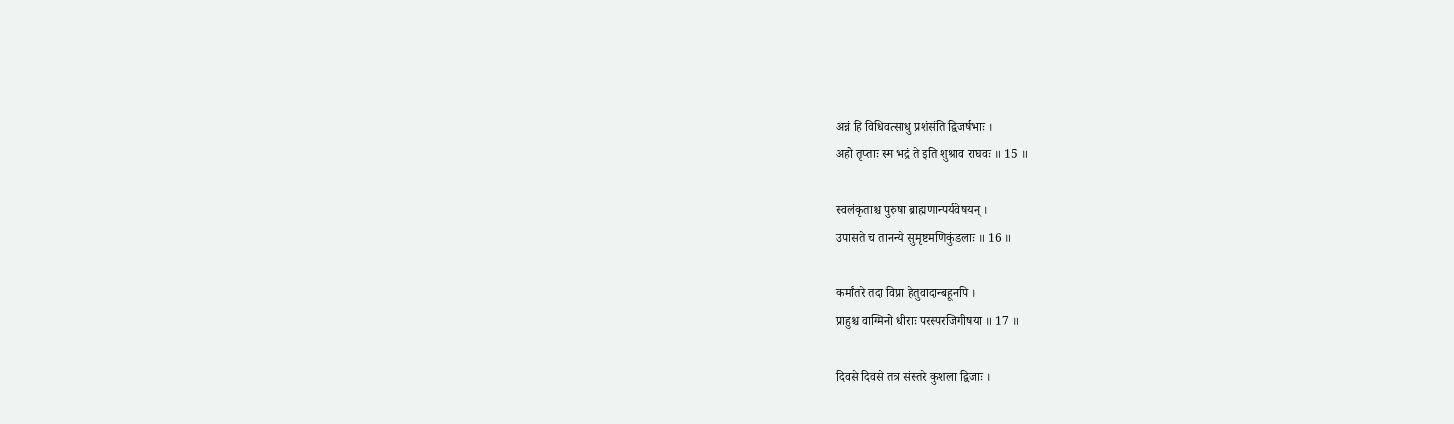अन्नं हि विधिवत्साधु प्रशंसंति द्विजर्षभाः ।
अहो तृप्ताः स्म भद्रं ते इति शुश्राव राघवः ॥ 15 ॥

स्वलंकृताश्च पुरुषा ब्राह्मणान्पर्यवेषयन् ।
उपासते च तानन्ये सुमृष्टमणिकुंडलाः ॥ 16 ॥

कर्मांतरे तदा विप्रा हेतुवादान्बहूनपि ।
प्राहुश्च वाग्मिनो धीराः परस्परजिगीषया ॥ 17 ॥

दिवसे दिवसे तत्र संस्तरे कुशला द्विजाः ।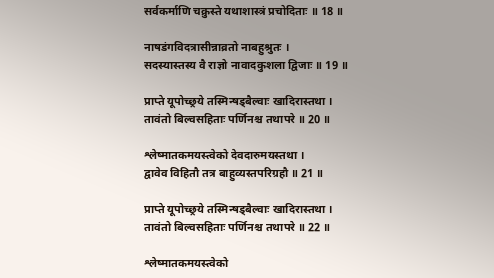सर्वकर्माणि चक्रुस्ते यथाशास्त्रं प्रचोदिताः ॥ 18 ॥

नाषडंगविदत्रासीन्नाव्रतो नाबहुश्रुतः ।
सदस्यास्तस्य वै राज्ञो नावादकुशला द्विजाः ॥ 19 ॥

प्राप्ते यूपोच्छ्रये तस्मिन्षड्बैल्वाः खादिरास्तथा ।
तावंतो बिल्वसहिताः पर्णिनश्च तथापरे ॥ 20 ॥

श्लेष्मातकमयस्त्वेको देवदारुमयस्तथा ।
द्वावेव विहितौ तत्र बाहुव्यस्तपरिग्रहौ ॥ 21 ॥

प्राप्ते यूपोच्छ्रये तस्मिन्षड्बैल्वाः खादिरास्तथा ।
तावंतो बिल्वसहिताः पर्णिनश्च तथापरे ॥ 22 ॥

श्लेष्मातकमयस्त्वेको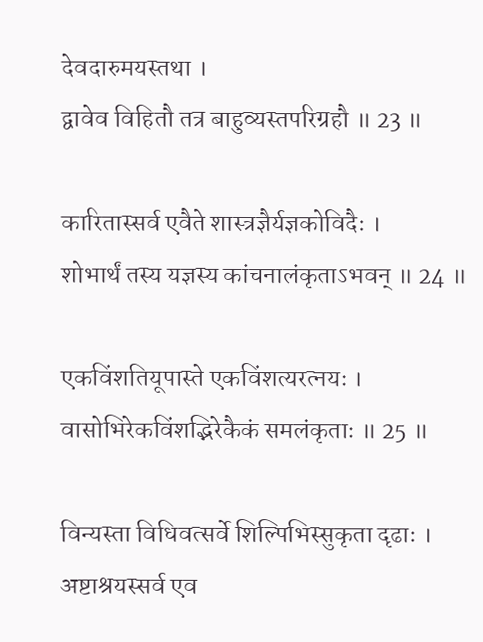देवदारुमयस्तथा ।
द्वावेव विहितौ तत्र बाहुव्यस्तपरिग्रहौ ॥ 23 ॥

कारितास्सर्व एवैते शास्त्रज्ञैर्यज्ञकोविदैः ।
शोभार्थं तस्य यज्ञस्य कांचनालंकृताऽभवन् ॥ 24 ॥

एकविंशतियूपास्ते एकविंशत्यरत्नयः ।
वासोभिरेकविंशद्भिरेकैकं समलंकृताः ॥ 25 ॥

विन्यस्ता विधिवत्सर्वे शिल्पिभिस्सुकृता दृढाः ।
अष्टाश्रयस्सर्व एव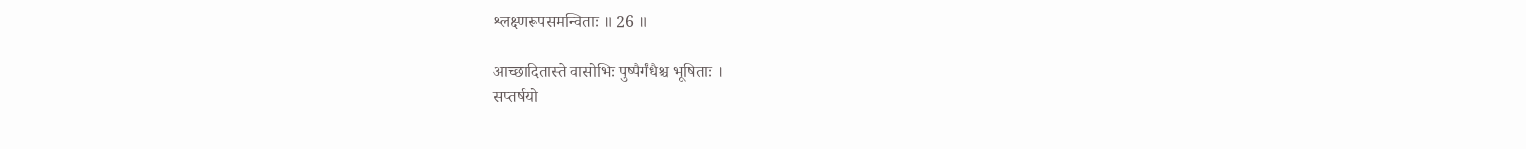श्लक्ष्णरूपसमन्विताः ॥ 26 ॥

आच्छादितास्ते वासोभिः पुष्पैर्गंधैश्च भूषिताः ।
सप्तर्षयो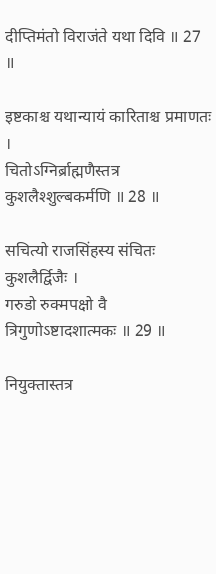दीप्तिमंतो विराजंते यथा दिवि ॥ 27 ॥

इष्टकाश्च यथान्यायं कारिताश्च प्रमाणतः ।
चितोऽग्निर्ब्राह्मणैस्तत्र कुशलैश्शुल्बकर्मणि ॥ 28 ॥

सचित्यो राजसिंहस्य संचितः कुशलैर्द्विजैः ।
गरुडो रुक्मपक्षो वै त्रिगुणोऽष्टादशात्मकः ॥ 29 ॥

नियुक्तास्तत्र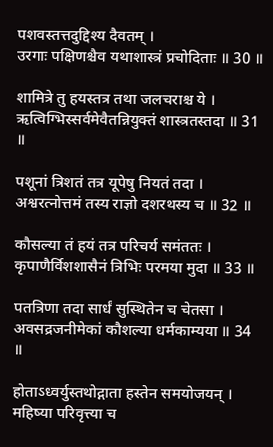पशवस्तत्तदुद्दिश्य दैवतम् ।
उरगाः पक्षिणश्चैव यथाशास्त्रं प्रचोदिताः ॥ 30 ॥

शामित्रे तु हयस्तत्र तथा जलचराश्च ये ।
ऋत्विग्भिस्सर्वमेवैतन्नियुक्तं शास्त्रतस्तदा ॥ 31 ॥

पशूनां त्रिशतं तत्र यूपेषु नियतं तदा ।
अश्वरत्नोत्तमं तस्य राज्ञो दशरथस्य च ॥ 32 ॥

कौसल्या तं हयं तत्र परिचर्य समंततः ।
कृपाणैर्विशशासैनं त्रिभिः परमया मुदा ॥ 33 ॥

पतत्रिणा तदा सार्धं सुस्थितेन च चेतसा ।
अवसद्रजनीमेकां कौशल्या धर्मकाम्यया ॥ 34 ॥

होताऽध्वर्युस्तथोद्गाता हस्तेन समयोजयन् ।
महिष्या परिवृत्त्या च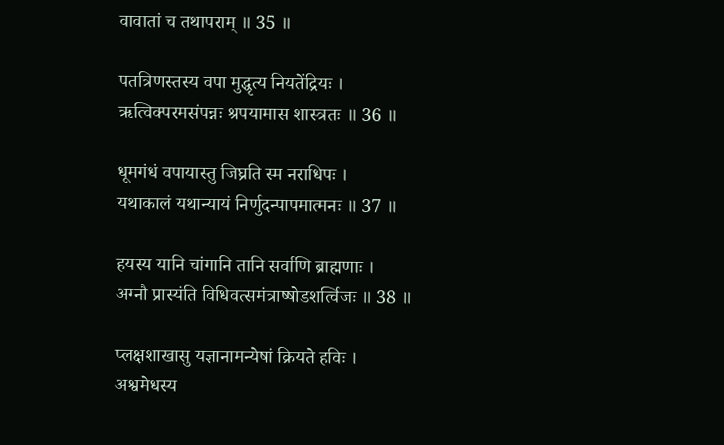वावातां च तथापराम् ॥ 35 ॥

पतत्रिणस्तस्य वपा मुद्धृत्य नियतेंद्रियः ।
ऋत्विक्परमसंपन्नः श्रपयामास शास्त्रतः ॥ 36 ॥

धूमगंधं वपायास्तु जिघ्रति स्म नराधिपः ।
यथाकालं यथान्यायं निर्णुदन्पापमात्मनः ॥ 37 ॥

हयस्य यानि चांगानि तानि सर्वाणि ब्राह्मणाः ।
अग्नौ प्रास्यंति विधिवत्समंत्राष्षोडशर्त्विजः ॥ 38 ॥

प्लक्षशाखासु यज्ञानामन्येषां क्रियते हविः ।
अश्वमेधस्य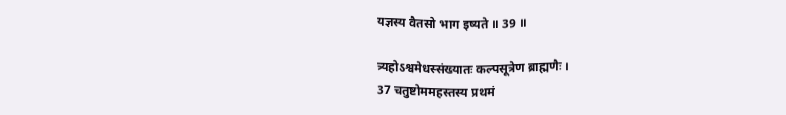यज्ञस्य वैतसो भाग इष्यते ॥ 39 ॥

त्र्यहोऽश्वमेधस्संख्यातः कल्पसूत्रेण ब्राह्मणैः ।
37 चतुष्टोममहस्तस्य प्रथमं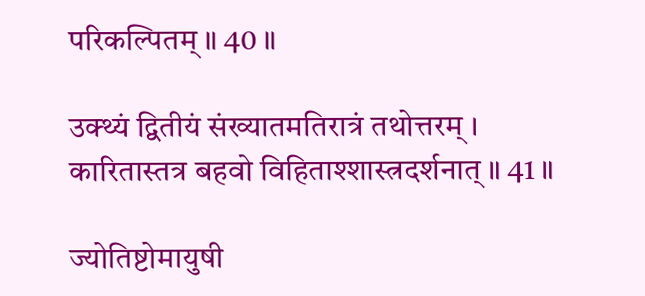परिकल्पितम् ॥ 40 ॥

उक्थ्यं द्वितीयं संख्यातमतिरात्रं तथोत्तरम् ।
कारितास्तत्र बहवो विहिताश्शास्त्रदर्शनात् ॥ 41 ॥

ज्योतिष्टोमायुषी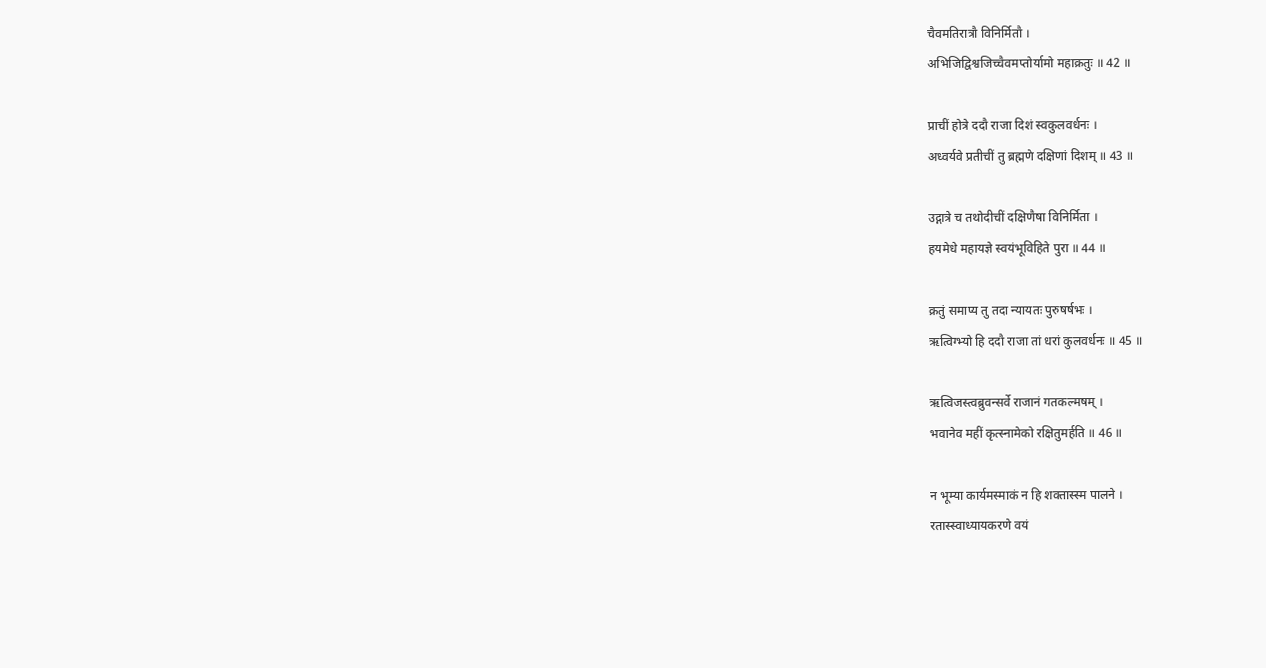चैवमतिरात्रौ विनिर्मितौ ।
अभिजिद्विश्वजिच्चैवमप्तोर्यामो महाक्रतुः ॥ 42 ॥

प्राचीं होत्रे ददौ राजा दिशं स्वकुलवर्धनः ।
अध्वर्यवे प्रतीचीं तु ब्रह्मणे दक्षिणां दिशम् ॥ 43 ॥

उद्गात्रे च तथोदीचीं दक्षिणैषा विनिर्मिता ।
हयमेधे महायज्ञे स्वयंभूविहिते पुरा ॥ 44 ॥

क्रतुं समाप्य तु तदा न्यायतः पुरुषर्षभः ।
ऋत्विग्भ्यो हि ददौ राजा तां धरां कुलवर्धनः ॥ 45 ॥

ऋत्विजस्त्वब्रुवन्सर्वे राजानं गतकल्मषम् ।
भवानेव महीं कृत्स्नामेको रक्षितुमर्हति ॥ 46 ॥

न भूम्या कार्यमस्माकं न हि शक्तास्स्म पालने ।
रतास्स्वाध्यायकरणे वयं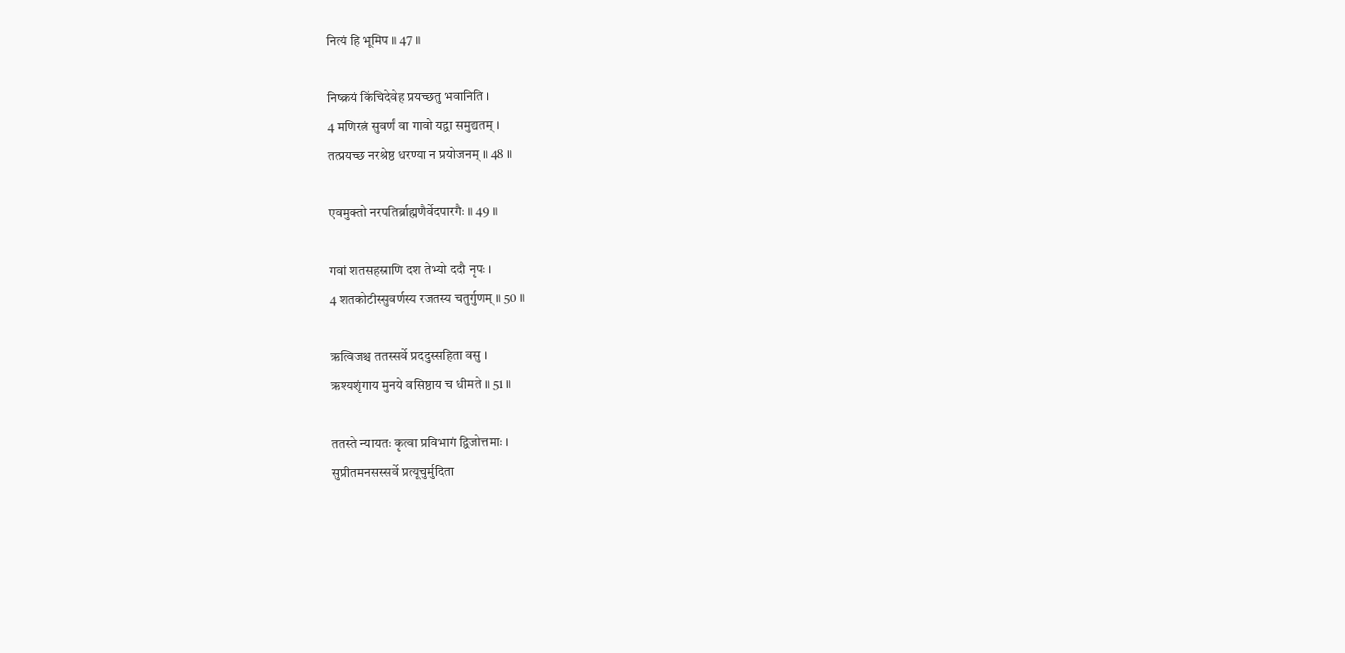नित्यं हि भूमिप ॥ 47 ॥

निष्क्रयं किंचिदेवेह प्रयच्छतु भवानिति ।
4 मणिरत्नं सुवर्णं वा गावो यद्वा समुद्यतम् ।
तत्प्रयच्छ नरश्रेष्ठ धरण्या न प्रयोजनम् ॥ 48 ॥

एवमुक्तो नरपतिर्ब्राह्मणैर्वेदपारगैः ॥ 49 ॥

गवां शतसहस्राणि दश तेभ्यो ददौ नृपः ।
4 शतकोटीस्सुवर्णस्य रजतस्य चतुर्गुणम् ॥ 50 ॥

ऋत्विजश्च ततस्सर्वे प्रददुस्सहिता वसु ।
ऋश्यशृंगाय मुनये वसिष्ठाय च धीमते ॥ 51 ॥

ततस्ते न्यायतः कृत्वा प्रविभागं द्विजोत्तमाः ।
सुप्रीतमनसस्सर्वे प्रत्यूचुर्मुदिता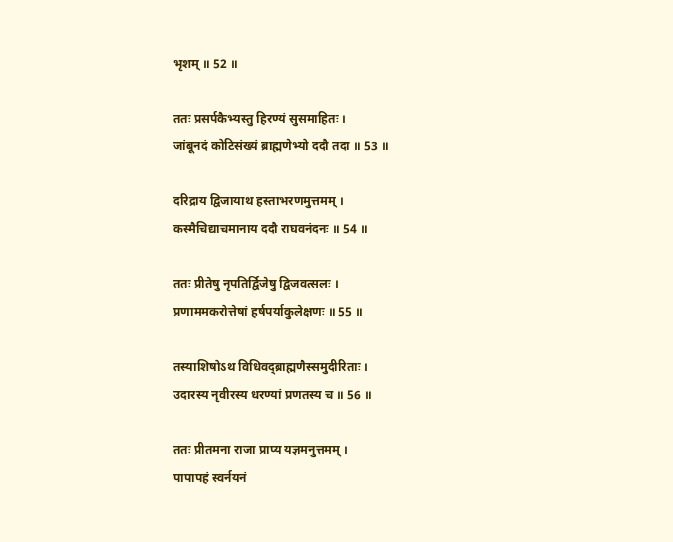भृशम् ॥ 52 ॥

ततः प्रसर्पकैभ्यस्तु हिरण्यं सुसमाहितः ।
जांबूनदं कोटिसंख्यं ब्राह्मणेभ्यो ददौ तदा ॥ 53 ॥

दरिद्राय द्विजायाथ हस्ताभरणमुत्तमम् ।
कस्मैचिद्याचमानाय ददौ राघवनंदनः ॥ 54 ॥

ततः प्रीतेषु नृपतिर्द्विजेषु द्विजवत्सलः ।
प्रणाममकरोत्तेषां हर्षपर्याकुलेक्षणः ॥ 55 ॥

तस्याशिषोऽथ विधिवद्ब्राह्मणैस्समुदीरिताः ।
उदारस्य नृवीरस्य धरण्यां प्रणतस्य च ॥ 56 ॥

ततः प्रीतमना राजा प्राप्य यज्ञमनुत्तमम् ।
पापापहं स्वर्नयनं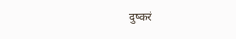दुष्करं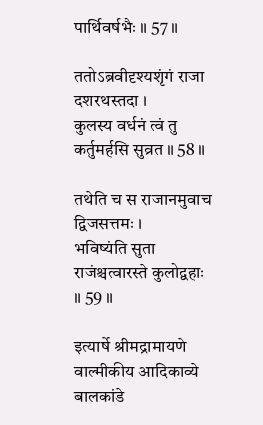पार्थिवर्षभैः ॥ 57 ॥

ततोऽब्रवीदृश्यशृंगं राजा दशरथस्तदा ।
कुलस्य वर्धनं त्वं तु कर्तुमर्हसि सुव्रत ॥ 58 ॥

तथेति च स राजानमुवाच द्विजसत्तमः ।
भविष्यंति सुता राजंश्चत्वारस्ते कुलोद्वहाः ॥ 59 ॥

इत्यार्षे श्रीमद्रामायणे वाल्मीकीय आदिकाव्ये बालकांडे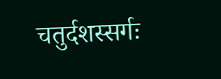चतुर्दशस्सर्गः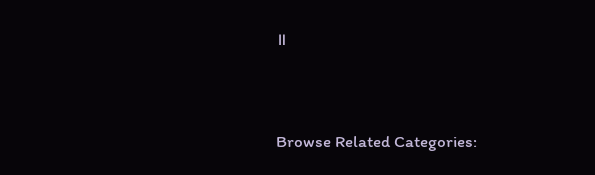॥




Browse Related Categories: